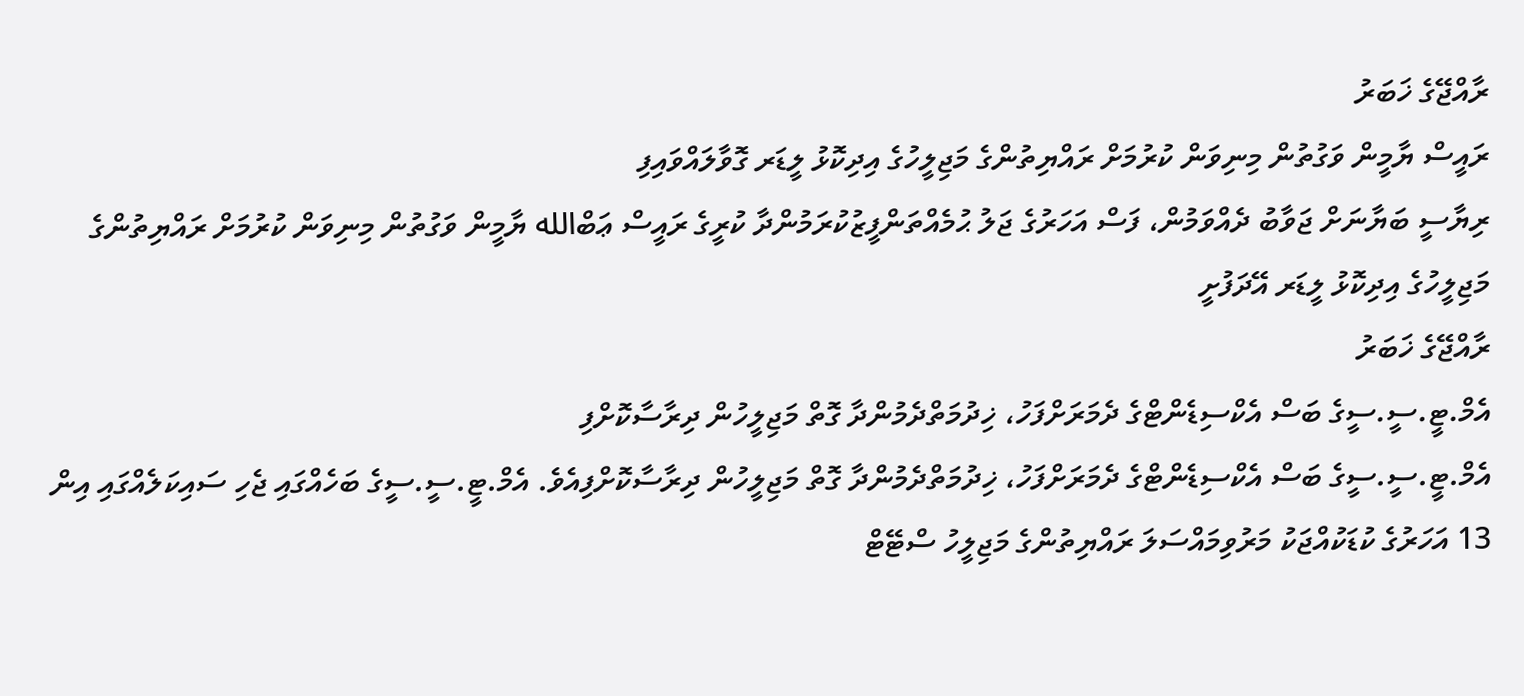ރާއްޖޭގެ ޚަބަރު
ރައީސް ޔާމީން ވަގުތުން މިނިވަން ކުރުމަށް ރައްޔިތުންގެ މަޖިލީހުގެ އިދިކޮޅު ލީޑަރ ގޮވާލައްވައިފި
ރިޔާސީ ބަޔާނަށް ޖަވާބު ދެއްވަމުން، ފަސް އަހަރުގެ ޖަލު ޙުމެއްތަންފީޒުކުރަމުންދާ ކުރީގެ ރައީސް ޢަބްالله ޔާމީން ވަގުތުން މިނިވަން ކުރުމަށް ރައްޔިތުންގެ މަޖިލީހުގެ އިދިކޮޅު ލީޑަރ އޭދަފުށީ
ރާއްޖޭގެ ޚަބަރު
އެމް.ޓީ.ސީ.ސީގެ ބަސް އެކްސިޑެންޓްގެ ދެމަރަށްފަހު، ޚިދުމަތްދެމުންދާ ގޮތް މަޖިލީހުން ދިރާސާކޮށްފި
އެމް.ޓީ.ސީ.ސީގެ ބަސް އެކްސިޑެންޓްގެ ދެމަރަށްފަހު، ޚިދުމަތްދެމުންދާ ގޮތް މަޖިލީހުން ދިރާސާކޮށްފިއެވެ. އެމް.ޓީ.ސީ.ސީގެ ބަހެއްގައި ޖެހި ސައިކަލެއްގައި އިން 13 އަހަރުގެ ކުޑަކުއްޖަކު މަރުވިމައްސަލަ ރައްޔިތުންގެ މަޖިލީހު ސްޓޭޓް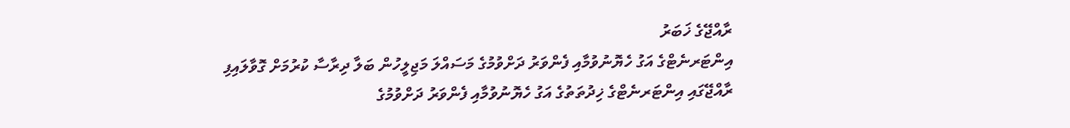ރާއްޖޭގެ ޚަބަރު
އިންޓަރނެޓްގެ އަގު ހެޔޮނުވުމާއި ފެންވަރު ދަށްވުމުގެ މަސައްލަ މަޖިލީހުން ބަލާ ދިރާސާ ކުރުމަށް ގޮވާލައިފި
ރާއްޖޭގައި އިންޓަރނެޓްގެ ޚިދުތަތުގެ އަގު ހެޔޮނުވުމާއި ފެންވަރު ދަށްވުމުގެ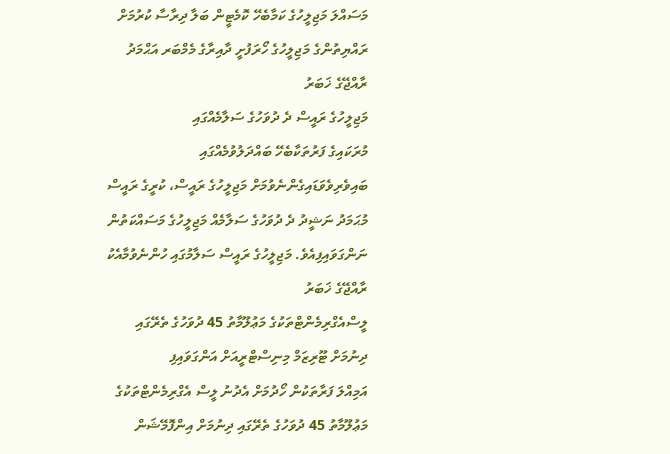މަސައްލަ މަޖިލީހުގެ ކަމާބެހޭ ކޮމެޓީން ބަލާ ދިރާސާ ކުރުމަށް ރައްޔިތުންގެ މަޖިލީހުގެ ހޯރަފުށީ ދާއިރާގެ މެމްބަރ އަޙްމަދު
ރާއްޖޭގެ ޚަބަރު
މަޖިލީހުގެ ރައީސް ދެ ދުވަހުގެ ސަލާމެއްގައި
މުރަކައިގެ ފަރުތަކާބެހޭ ބައްދަލުވުމެއްގައި ބައިވެރިވެވަޑައިގެންނެވުމަށް މަޖިލީހުގެ ރައީސް، ކުރީގެ ރައީސް މުޙަމަދު ނަޝީދު ދެ ދުވަހުގެ ސަލާމެއް މަޖިލީހުގެ މަސައްކަތުން ނަންގަވައިފިއެވެ. މަޖިލީހުގެ ރައީސް ސަލާމުގައި ހުންނެވުމާއެކު
ރާއްޖޭގެ ޚަބަރު
ލީސްއެގްރިމެންޓްތަކުގެ މަޢުލޫމާތު 45 ދުވަހުގެ ތެރޭގައި ދިނުމަށް ޓޫރިޒަމް މިނިސްޓްރީއަށް އަންގަވައިފި
އަމިއްލަ ފަރާތަކުން ހޯދުމަށް އެދުނު ލީސް އެގްރިމެންޓްތަކުގެ މަޢުލޫމާތު 45 ދުވަހުގެ ތެރޭގައި ދިނުމަށް އިންފޮމޭޝަން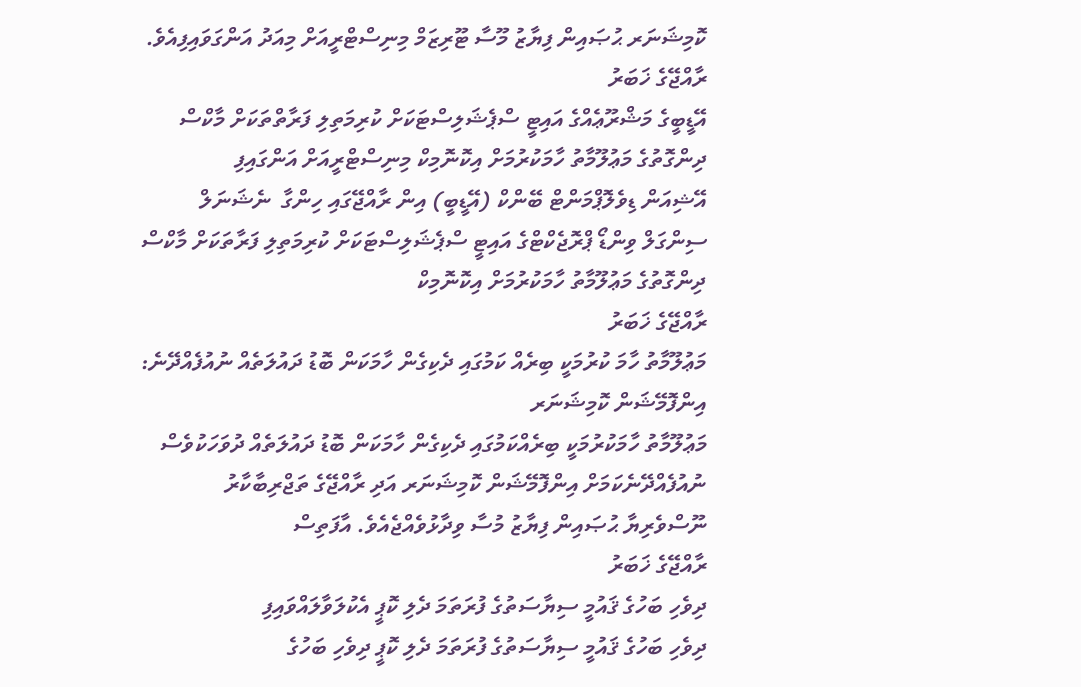ކޮމިޝަނަރ ޙުޞައިން ފިޔާޒު މޫސާ ޓޫރިޒަމް މިނިސްޓްރީއަށް މިއަދު އަންގަވައިފިއެވެ.
ރާއްޖޭގެ ޚަބަރު
އޭޑީބީގެ މަޝްރޫޢެއްގެ އައިޓީ ސްޕެޝަލިސްޓަކަށް ކުރިމަތިލި ފަރާތްތަކަށް މާކްސް ދިންގޮތުގެ މަޢުލޫމާތު ހާމަކުރުމަށް އިކޮނޮމިކް މިނިސްޓްރީއަށް އަންގައިފި
އޭޝިއަން ޑިވެލޮޕްމަންޓް ބޭންކް (އޭޑީބީ) އިން ރާއްޖޭގައި ހިންގާ  ނެޝަނަލް ސިންގަލް ވިންޑޯ ޕްރޮޖެކްޓްގެ އައިޓީ ސްޕެޝަލިސްޓަކަށް ކުރިމަތިލި ފަރާތަކަށް މާކްސް ދިންގޮތުގެ މަޢުލޫމާތު ހާމަކުރުމަށް އިކޮނޮމިކް
ރާއްޖޭގެ ޚަބަރު
މަޢުލޫމާތު ހާމަ ކުރުމަކީ ބިރެއް ކަމުގައި ދެކިގެން ހާމަކަން ބޮޑު ދައުލަތެއް ނުއުފެއްދޭނެ: އިންފޮމޭޝަން ކޮމިޝަނަރ
މަޢުލޫމާތު ހާމަކުރުމަކީ ބިރެއްކަމުގައި ދެކިގެން ހާމަކަން ބޮޑު ދައުލަތެއް ދުވަހަކުވެސް ނުއުފެއްދޭނެކަމަށް އިންފޮމޭޝަން ކޮމިޝަނަރ އަދި ރާއްޖޭގެ ތަޖްރިބާކާރު ނޫސްވެރިޔާ ޙުޞައިން ފިޔާޒު މުސާ ވިދާޅުވެއްޖެއެވެ. އާފަތިސް
ރާއްޖޭގެ ޚަބަރު
ދިވެހި ބަހުގެ ޤައުމީ ސިޔާސަތުގެ ފުރަތަމަ ދެލި ކޮޕީ އެކުލަވާލައްވައިފި
ދިވެހި ބަހުގެ ޤައުމީ ސިޔާސަތުގެ ފުރަތަމަ ދެލި ކޮޕީ ދިވެހި ބަހުގެ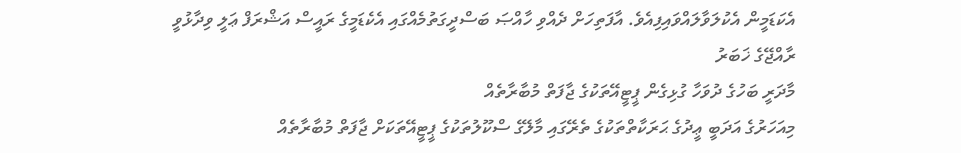އެކަޑަމީން އެކުލަވާލައްވައިފިއެވެ. އާފަތިހަށް ދެއްވި ހާއްޞަ ބަސްދީގަތުމެއްގައި އެކެޑަމީގެ ރައީސް އަޝްރަފް ޢަލީ ވިދާޅުވީ
ރާއްޖޭގެ ޚަބަރު
މާދަރީ ބަހުގެ ދުވަހާ ގުޅިގެން ޕީޓީއޭތަކުގެ ޖާފަތް މުބާރާތެއް
މިއަހަރުގެ އަދަބީ ޢީދުގެ ޙަރަކާތްތަކުގެ ތެރޭގައި މާލޭގެ ސްކޫލުތަކުގެ ޕީޓީއޭތަކަށް ޖާފަތް މުބާރާތެއް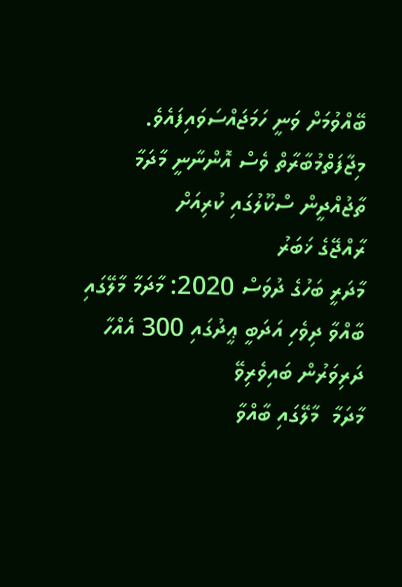ބޭއްވުމަށް ވަނީ ހަމަޖައްސަވައިފައެވެ. މިޖާފަތްމުބާރާތް ވެސް އޮންނާނީ މާދަމާ ތާޖުއްދީން ސްކޫލުގައި ކުރިއަށް
ރާއްޖޭގެ ޚަބަރު
މާދަރީ ބަހުގެ ދުވަސް 2020: މާދަމާ މާލޭގައި ބާއްވާ ދިވެހި އަދަބީ ޢީދުގައި 300 އެއްހާ ދަރިވަރުން ބައިވެރިވޭ
މާދަމާ  މާލޭގައި ބާއްވާ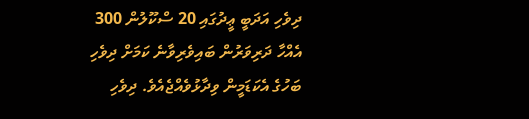ދިވެހި އަދަބީ ޢީދުގައި 20 ސްކޫލުން 300 އެއްހާ ދަރިވަރުން ބައިވެރިވާނެ ކަމަށް ދިވެހި ބަހުގެ އެކަޑަމީން ވިދާޅުވެއްޖެއެވެ. ދިވެހި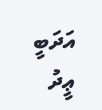އަދަބީ ޢީދު